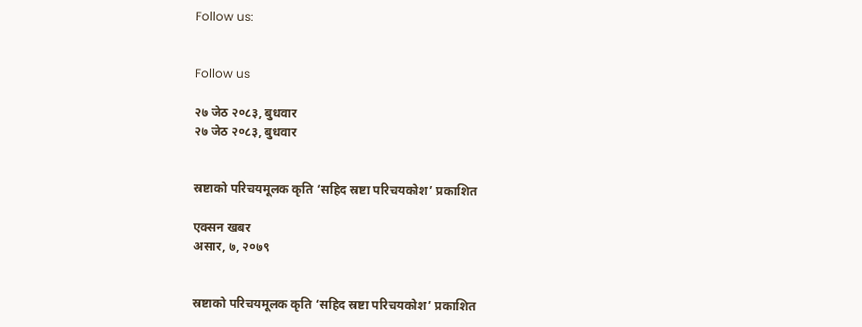Follow us:


Follow us

२७ जेठ २०८३, बुधवार
२७ जेठ २०८३, बुधवार


स्रष्टाको परिचयमूलक कृति ‘सहिद स्रष्टा परिचयकोश’ प्रकाशित

एक्सन खबर
असार, ७, २०७९


स्रष्टाको परिचयमूलक कृति ‘सहिद स्रष्टा परिचयकोश’ प्रकाशित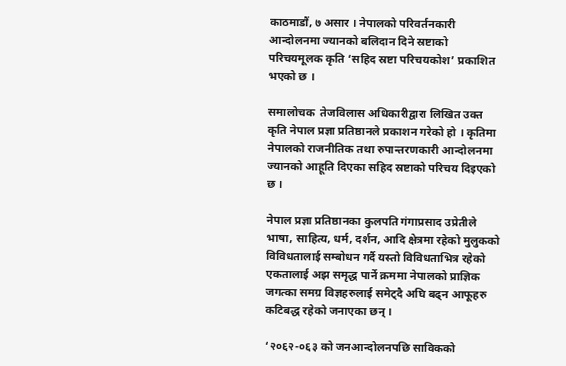काठमाडौं, ७ असार । नेपालको परिवर्तनकारी आन्दोलनमा ज्यानको बलिदान दिने स्रष्टाको परिचयमूलक कृति ‘सहिद स्रष्टा परिचयकोश’ प्रकाशित भएको छ ।

समालोचक  तेजविलास अधिकारीद्वारा लिखित उक्त कृति नेपाल प्रज्ञा प्रतिष्ठानले प्रकाशन गरेको हो । कृतिमा नेपालको राजनीतिक तथा रुपान्तरणकारी आन्दोलनमा ज्यानको आहूति दिएका सहिद स्रष्टाको परिचय दिइएको छ ।

नेपाल प्रज्ञा प्रतिष्ठानका कुलपति गंगाप्रसाद उप्रेतीले भाषा, साहित्य, धर्म, दर्शन, आदि क्षेत्रमा रहेको मुलुकको विविधतालाई सम्बोधन गर्दै यस्तो विविधताभित्र रहेको एकतालाई अझ समृद्ध पार्ने क्रममा नेपालको प्राज्ञिक जगत्का समग्र विज्ञहरुलाई समेट्दै अघि बढ्न आफूहरु कटिबद्ध रहेको जनाएका छन् ।

‘२०६२-०६३ को जनआन्दोलनपछि साविकको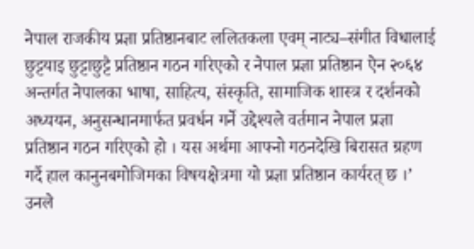नेपाल राजकीय प्रज्ञा प्रतिष्ठानबाट ललितकला एवम् नाट्य–संगीत विधालाई छुट्टयाइ छुट्टाछुट्टै प्रतिष्ठान गठन गरिएको र नेपाल प्रज्ञा प्रतिष्ठान ऐन २०६४ अन्तर्गत नेपालका भाषा, साहित्य, संस्कृति, सामाजिक शास्त्र र दर्शनको अध्ययन, अनुसन्धानमार्फत प्रवर्धन गर्ने उद्देश्यले वर्तमान नेपाल प्रज्ञा प्रतिष्ठान गठन गरिएको हो । यस अर्थमा आफ्नो गठनदेखि बिरासत ग्रहण गर्दै हाल कानुनबमोजिमका विषयक्षेत्रमा यो प्रज्ञा प्रतिष्ठान कार्यरत् छ ।’ उनले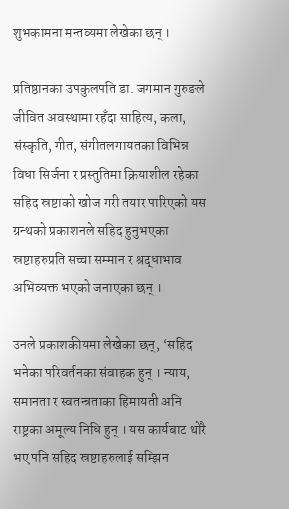शुभकामना मन्तव्यमा लेखेका छन् ।

प्रतिष्ठानका उपकुलपति डा. जगमान गुरुङले जीवित अवस्थामा रहँदा साहित्य, कला, संस्कृति, गीत, संगीतलगायतका विभिन्न विधा सिर्जना र प्रस्तुतिमा क्रियाशील रहेका सहिद स्रष्टाको खोज गरी तयार पारिएको यस ग्रन्थको प्रकाशनले सहिद हुनुभएका स्रष्टाहरुप्रति सच्चा सम्मान र श्रद्धाभाव अभिव्यक्त भएको जनाएका छन् ।

उनले प्रकाशकीयमा लेखेका छन्, ‘सहिद भनेका परिवर्तनका संवाहक हुन् । न्याय, समानता र स्वतन्त्रताका हिमायती अनि राष्ट्रका अमूल्य निधि हुन् । यस कार्यबाट थोरै भए पनि सहिद स्रष्टाहरुलाई सम्झिन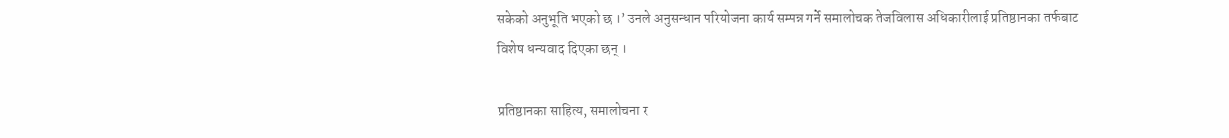सकेको अनुभूति भएको छ ।’ उनले अनुसन्धान परियोजना कार्य सम्पन्न गर्ने समालोचक तेजविलास अधिकारीलाई प्रतिष्ठानका तर्फबाट विशेष धन्यवाद दिएका छन् ।

प्रतिष्ठानका साहित्य, समालोचना र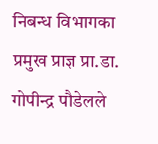निबन्ध विभागका प्रमुख प्राज्ञ प्रा.डा. गोपीन्द्र पौडेलले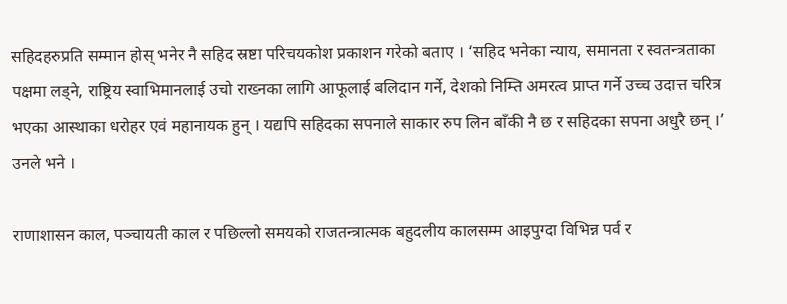सहिदहरुप्रति सम्मान होस् भनेर नै सहिद स्रष्टा परिचयकोश प्रकाशन गरेको बताए । ‘सहिद भनेका न्याय, समानता र स्वतन्त्रताका पक्षमा लड्ने, राष्ट्रिय स्वाभिमानलाई उचो राख्नका लागि आफूलाई बलिदान गर्ने, देशको निम्ति अमरत्व प्राप्त गर्ने उच्च उदात्त चरित्र भएका आस्थाका धरोहर एवं महानायक हुन् । यद्यपि सहिदका सपनाले साकार रुप लिन बाँकी नै छ र सहिदका सपना अधुरै छन् ।’ उनले भने ।

राणाशासन काल, पञ्चायती काल र पछिल्लो समयको राजतन्त्रात्मक बहुदलीय कालसम्म आइपुग्दा विभिन्न पर्व र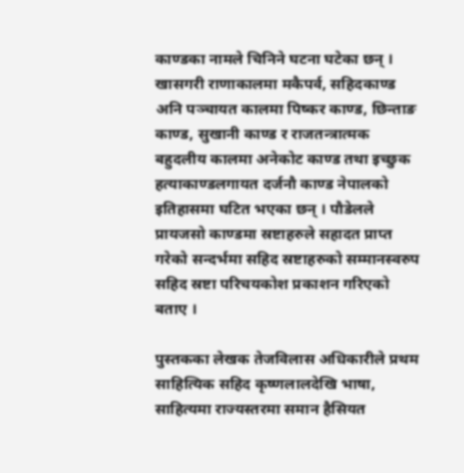काण्डका नामले चिनिने घटना घटेका छन् । खासगरी राणाकालमा मकैपर्व, सहिदकाण्ड अनि पञ्चायत कालमा पिष्कर काण्ड, छिन्ताङ काण्ड, सुखानी काण्ड र राजतन्त्रात्मक बहुदलीय कालमा अनेकोट काण्ड तथा इच्छुक हत्याकाण्डलगायत दर्जनौ काण्ड नेपालको इतिहासमा घटित भएका छन् । पौडेलले प्रायजसो काण्डमा स्रष्टाहरुले सहादत प्राप्त गरेको सन्दर्भमा सहिद स्रष्टाहरुको सम्मानस्वरुप सहिद स्रष्टा परिचयकोश प्रकाशन गरिएको बताए ।

पुस्तकका लेखक तेजविलास अधिकारीले प्रथम साहित्यिक सहिद कृष्णलालदेखि भाषा, साहित्यमा राज्यस्तरमा समान हैसियत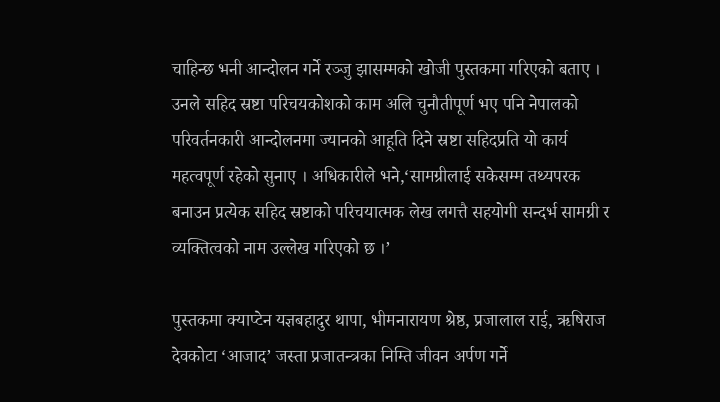चाहिन्छ भनी आन्दोलन गर्ने रञ्जु झासम्मको खोजी पुस्तकमा गरिएको बताए । उनले सहिद स्रष्टा परिचयकोशको काम अलि चुनौतीपूर्ण भए पनि नेपालको परिवर्तनकारी आन्दोलनमा ज्यानको आहूति दिने स्रष्टा सहिदप्रति यो कार्य महत्वपूर्ण रहेको सुनाए । अधिकारीले भने,‘सामग्रीलाई सकेसम्म तथ्यपरक बनाउन प्रत्येक सहिद स्रष्टाको परिचयात्मक लेख लगत्तै सहयोगी सन्दर्भ सामग्री र व्यक्तित्वको नाम उल्लेख गरिएको छ ।’

पुस्तकमा क्याप्टेन यज्ञबहादुर थापा, भीमनारायण श्रेष्ठ, प्रजालाल राई, ऋषिराज देवकोटा ‘आजाद’ जस्ता प्रजातन्त्रका निम्ति जीवन अर्पण गर्ने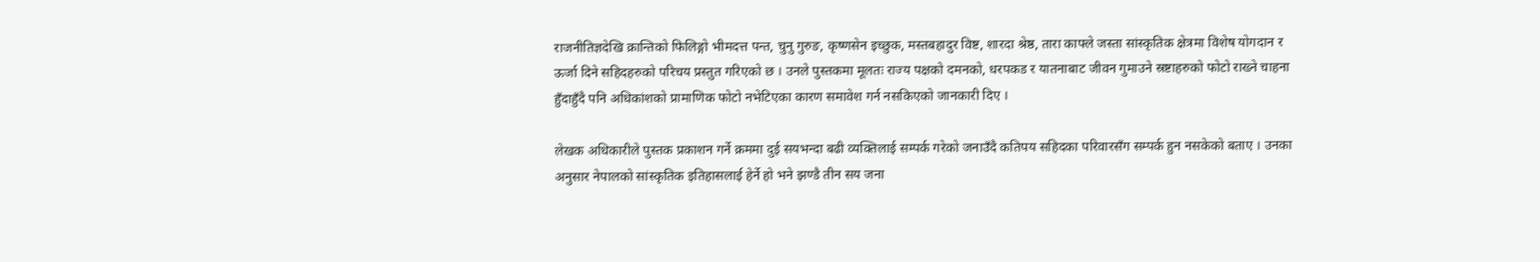राजनीतिज्ञदेखि क्रान्तिको फिलिङ्गो भीमदत्त पन्त, चुनु गुरुङ, कृष्णसेन इच्छुक, मस्तबहादुर विष्ट, शारदा श्रेष्ठ, तारा काफ्ले जस्ता सांस्कृतिक क्षेत्रमा विशेष योगदान र ऊर्जा दिने सहिदहरुको परिचय प्रस्तुत गरिएको छ । उनले पुस्तकमा मूलतः राज्य पक्षको दमनको, धरपकड र यातनाबाट जीवन गुमाउने स्रष्टाहरुको फोटो राख्ने चाहना हुँदाहुँदै पनि अधिकांशको प्रामाणिक फोटो नभेटिएका कारण समावेश गर्न नसकिएको जानकारी दिए ।

लेखक अधिकारीले पुस्तक प्रकाशन गर्ने क्रममा दुई सयभन्दा बढी व्यक्तिलाई सम्पर्क गरेको जनाउँदै कतिपय सहिदका परिवारसँग सम्पर्क हुन नसकेको बताए । उनका अनुसार नेपालको सांस्कृतिक इतिहासलाई हेर्ने हो भने झण्डै तीन सय जना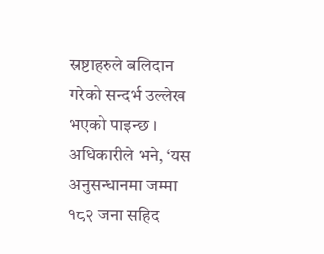स्रष्टाहरुले बलिदान गरेको सन्दर्भ उल्लेख भएको पाइन्छ । अधिकारीले भने, ‘यस अनुसन्धानमा जम्मा १८२ जना सहिद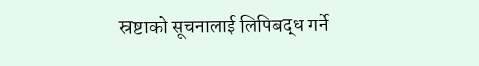स्रष्टाको सूचनालाई लिपिबद्ध गर्ने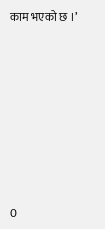काम भएको छ ।’













0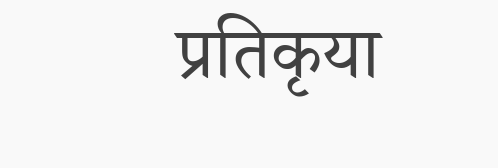प्रतिकृया